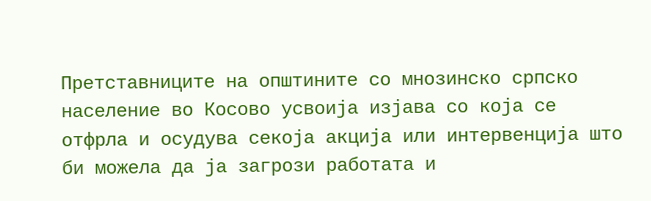Претставниците на општините со мнозинско српско население во Косово усвоија изјава со која се отфрла и осудува секоја акција или интервенција што би можела да ја загрози работата и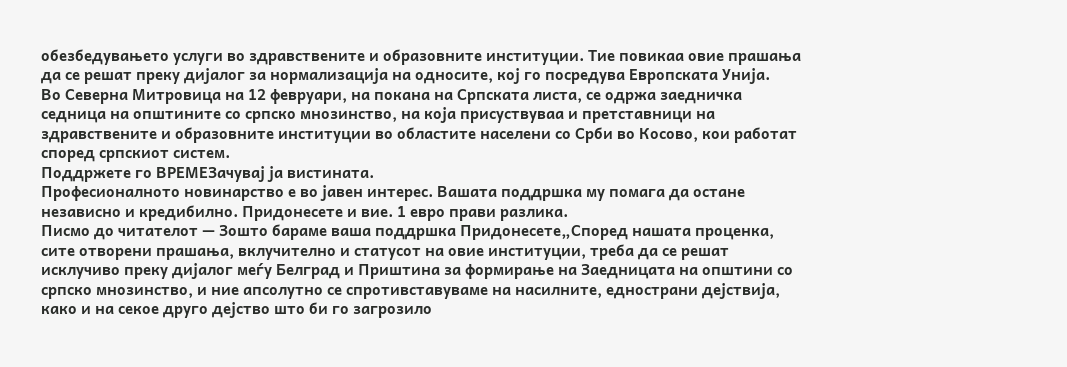обезбедувањето услуги во здравствените и образовните институции. Тие повикаа овие прашања да се решат преку дијалог за нормализација на односите, кој го посредува Европската Унија.
Во Северна Митровица на 12 февруари, на покана на Српската листа, се одржа заедничка седница на општините со српско мнозинство, на која присуствуваа и претставници на здравствените и образовните институции во областите населени со Срби во Косово, кои работат според српскиот систем.
Поддржете го ВРЕМЕЗачувај ја вистината.
Професионалното новинарство е во јавен интерес. Вашата поддршка му помага да остане независно и кредибилно. Придонесете и вие. 1 евро прави разлика.
Писмо до читателот — Зошто бараме ваша поддршка Придонесете„Според нашата проценка, сите отворени прашања, вклучително и статусот на овие институции, треба да се решат исклучиво преку дијалог меѓу Белград и Приштина за формирање на Заедницата на општини со српско мнозинство, и ние апсолутно се спротивставуваме на насилните, еднострани дејствија, како и на секое друго дејство што би го загрозило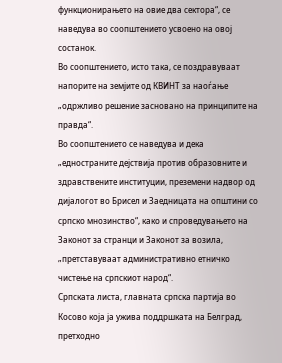функционирањето на овие два сектора“, се наведува во соопштението усвоено на овој состанок.
Во соопштението, исто така, се поздравуваат напорите на земјите од КВИНТ за наоѓање „одржливо решение засновано на принципите на правда“.
Во соопштението се наведува и дека „едностраните дејствија против образовните и здравствените институции, преземени надвор од дијалогот во Брисел и Заедницата на општини со српско мнозинство“, како и спроведувањето на Законот за странци и Законот за возила, „претставуваат административно етничко чистење на српскиот народ“.
Српската листа, главната српска партија во Косово која ја ужива поддршката на Белград, претходно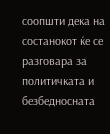соопшти дека на состанокот ќе се разговара за политичката и безбедносната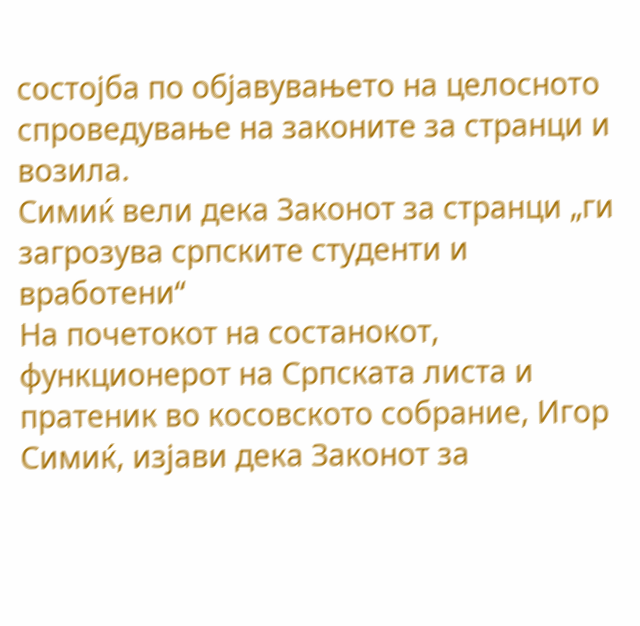состојба по објавувањето на целосното спроведување на законите за странци и возила.
Симиќ вели дека Законот за странци „ги загрозува српските студенти и вработени“
На почетокот на состанокот, функционерот на Српската листа и пратеник во косовското собрание, Игор Симиќ, изјави дека Законот за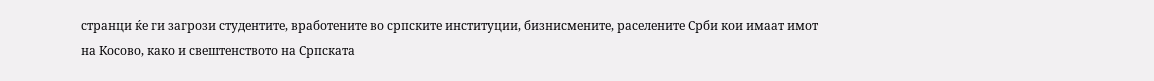странци ќе ги загрози студентите, вработените во српските институции, бизнисмените, раселените Срби кои имаат имот на Косово, како и свештенството на Српската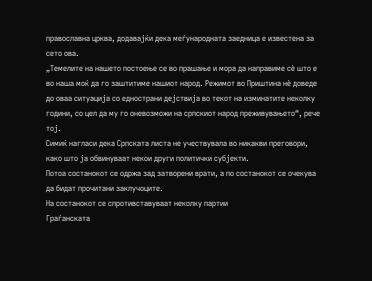православна црква, додавајќи дека меѓународната заедница е известена за сето ова.
„Темелите на нашето постоење се во прашање и мора да направиме сè што е во наша моќ да го заштитиме нашиот народ. Режимот во Приштина нè доведе до оваа ситуација со еднострани дејствија во текот на изминатите неколку години, со цел да му го оневозможи на српскиот народ преживувањето“, рече тој.
Симиќ нагласи дека Српската листа не учествувала во никакви преговори, како што ја обвинуваат некои други политички субјекти.
Потоа состанокот се одржа зад затворени врати, а по состанокот се очекува да бидат прочитани заклучоците.
На состанокот се спротивставуваат неколку партии
Граѓанската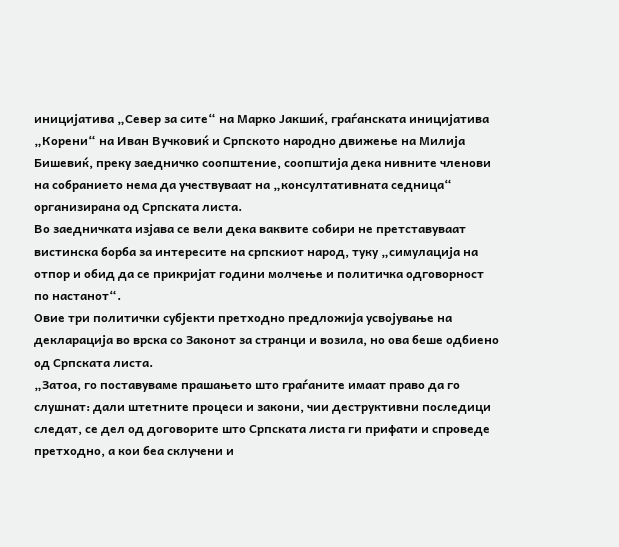иницијатива „Север за сите“ на Марко Јакшиќ, граѓанската иницијатива „Корени“ на Иван Вучковиќ и Српското народно движење на Милија Бишевиќ, преку заедничко соопштение, соопштија дека нивните членови на собранието нема да учествуваат на „консултативната седница“ организирана од Српската листа.
Во заедничката изјава се вели дека ваквите собири не претставуваат вистинска борба за интересите на српскиот народ, туку „симулација на отпор и обид да се прикријат години молчење и политичка одговорност по настанот“.
Овие три политички субјекти претходно предложија усвојување на декларација во врска со Законот за странци и возила, но ова беше одбиено од Српската листа.
„Затоа, го поставуваме прашањето што граѓаните имаат право да го слушнат: дали штетните процеси и закони, чии деструктивни последици следат, се дел од договорите што Српската листа ги прифати и спроведе претходно, а кои беа склучени и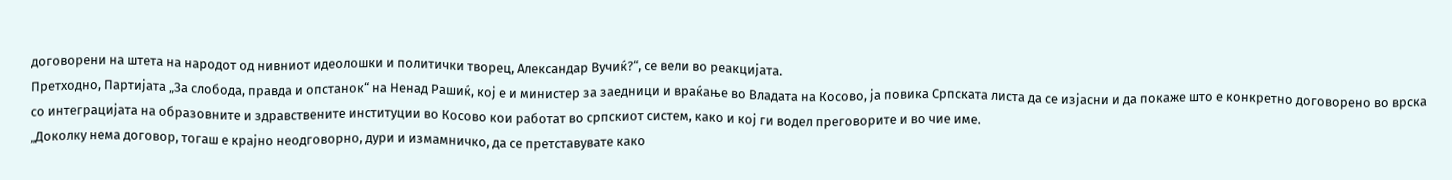договорени на штета на народот од нивниот идеолошки и политички творец, Александар Вучиќ?“, се вели во реакцијата.
Претходно, Партијата „За слобода, правда и опстанок“ на Ненад Рашиќ, кој е и министер за заедници и враќање во Владата на Косово, ја повика Српската листа да се изјасни и да покаже што е конкретно договорено во врска со интеграцијата на образовните и здравствените институции во Косово кои работат во српскиот систем, како и кој ги водел преговорите и во чие име.
„Доколку нема договор, тогаш е крајно неодговорно, дури и измамничко, да се претставувате како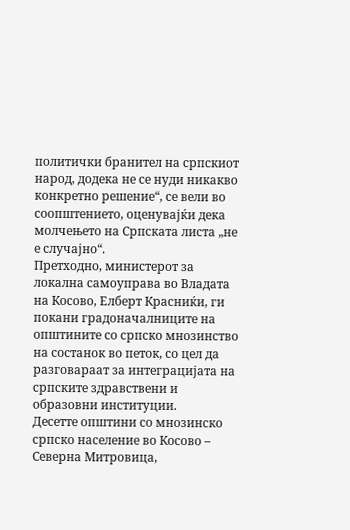политички бранител на српскиот народ, додека не се нуди никакво конкретно решение“, се вели во соопштението, оценувајќи дека молчењето на Српската листа „не е случајно“.
Претходно, министерот за локална самоуправа во Владата на Косово, Елберт Красниќи, ги покани градоначалниците на општините со српско мнозинство на состанок во петок, со цел да разговараат за интеграцијата на српските здравствени и образовни институции.
Десетте општини со мнозинско српско население во Косово – Северна Митровица,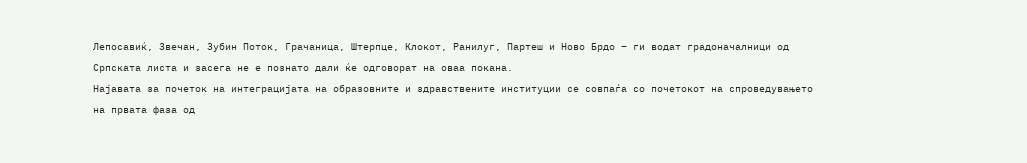Лепосавиќ, Звечан, Зубин Поток, Грачаница, Штерпце, Клокот, Ранилуг, Партеш и Ново Брдо – ги водат градоначалници од Српската листа и засега не е познато дали ќе одговорат на оваа покана.
Најавата за почеток на интеграцијата на образовните и здравствените институции се совпаѓа со почетокот на спроведувањето на првата фаза од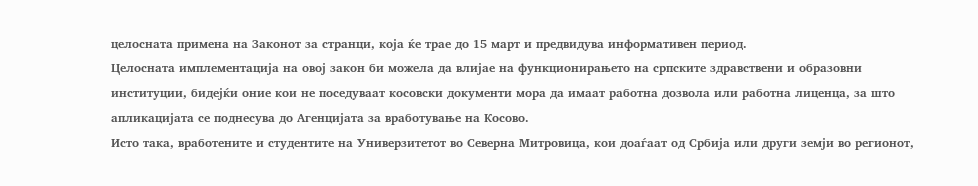целосната примена на Законот за странци, која ќе трае до 15 март и предвидува информативен период.
Целосната имплементација на овој закон би можела да влијае на функционирањето на српските здравствени и образовни институции, бидејќи оние кои не поседуваат косовски документи мора да имаат работна дозвола или работна лиценца, за што апликацијата се поднесува до Агенцијата за вработување на Косово.
Исто така, вработените и студентите на Универзитетот во Северна Митровица, кои доаѓаат од Србија или други земји во регионот,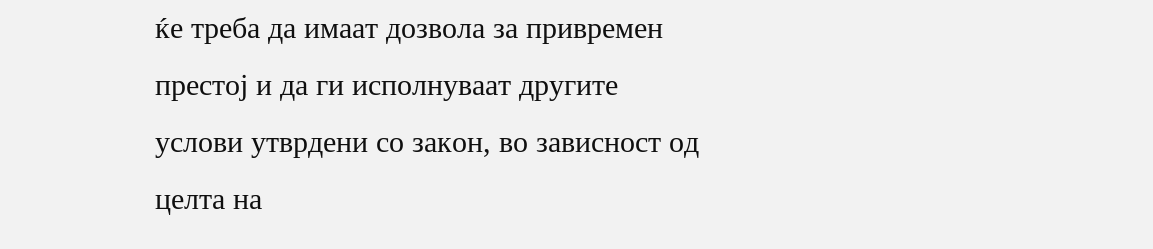ќе треба да имаат дозвола за привремен престој и да ги исполнуваат другите услови утврдени со закон, во зависност од целта на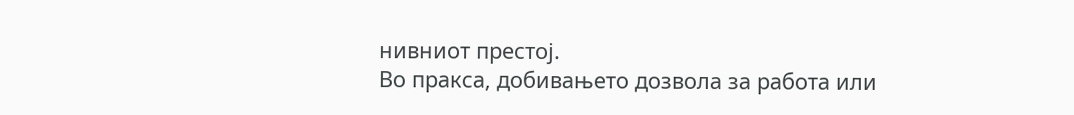нивниот престој.
Во пракса, добивањето дозвола за работа или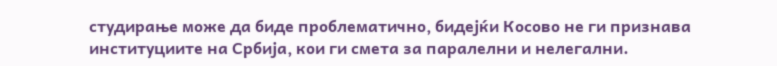студирање може да биде проблематично, бидејќи Косово не ги признава институциите на Србија, кои ги смета за паралелни и нелегални.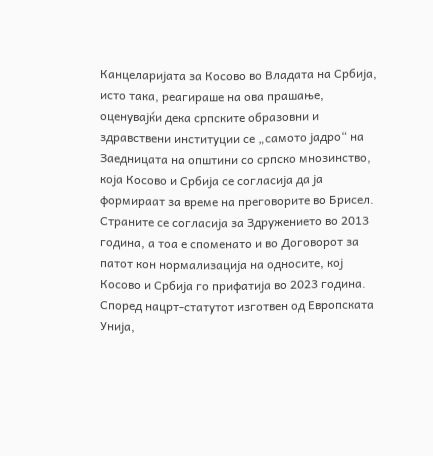Канцеларијата за Косово во Владата на Србија, исто така, реагираше на ова прашање, оценувајќи дека српските образовни и здравствени институции се „самото јадро“ на Заедницата на општини со српско мнозинство, која Косово и Србија се согласија да ја формираат за време на преговорите во Брисел.
Страните се согласија за Здружението во 2013 година, а тоа е споменато и во Договорот за патот кон нормализација на односите, кој Косово и Србија го прифатија во 2023 година. Според нацрт-статутот изготвен од Европската Унија,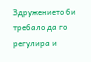Здружението би требало да го регулира и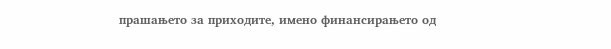прашањето за приходите, имено финансирањето од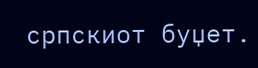српскиот буџет.